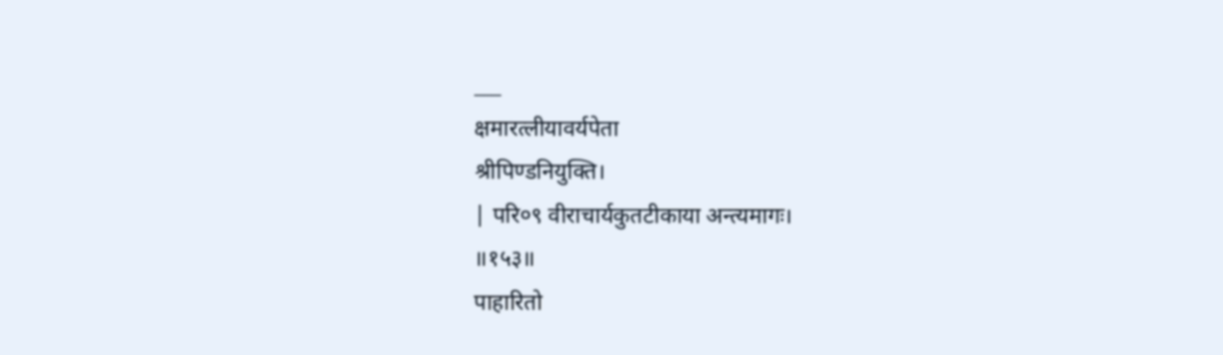___
क्षमारत्लीयावर्यपेता
श्रीपिण्डनियुक्ति।
| परि०९ वीराचार्यकुतटीकाया अन्त्यमागः।
॥१५३॥
पाहारितो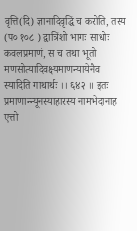वृत्ति(दि) ज्ञानादिवृद्धिं च करोति, तस्य (प० १०८ ) द्वात्रिंशो भागः साधोः कवलप्रमाणं, स च तथा भूतो मणसोत्यादिवक्ष्यमाणन्यायेनैव स्यादिति गाथार्थः ।। ६४२ ॥ इतः प्रमाणान्न्यूनस्याहारस्य नामभेदानाह
एत्तो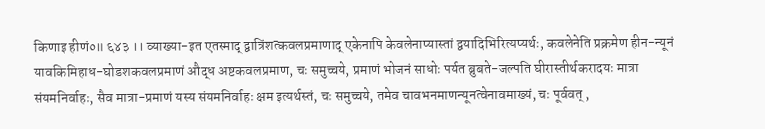किणाइ हीणं०॥ ६४३ ।। व्याख्या-इत एतस्माद् द्वात्रिंशत्कवलप्रमाणाद् एकेनापि केवलेनाप्यास्तां द्वयादिभिरित्यप्यर्थः, कवलेनेति प्रक्रमेण हीन-न्यूनं यावकिमिहाध-घोडशकवलप्रमाणं औद्ध अष्टकवलप्रमाण, चः समुच्चये, प्रमाणं भोजनं साधोः पर्यत ब्रुबते-जल्पति घीरास्तीर्थकरादयः मात्रा संयमनिर्वाहः, सैव मात्रा-प्रमाणं यस्य संयमनिर्वाहः क्षम इत्यर्थस्तं, चः समुच्चये, तमेव चावभनमाणन्यूनत्वेनावमाख्यं, चः पूर्ववत् ,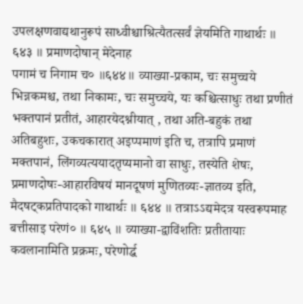उपलक्षणवाद्यथानुरूपं साध्वीश्चाश्रित्यैतत्सर्वं ज्ञेयमिति गाथार्थः ॥ ६४३ ॥ प्रमाणदोषान् मेदेनाह
पगामं च निगाम च० ॥६४४॥ व्याख्या-प्रकाम, चः समुच्चये भिन्नकमश्च, तथा निकामः, चः समुच्चये, यः कश्चित्साधुः तथा प्रणीतं भक्तपानं प्रतीतं, आहारयेदश्नीयात् , तथा अति-बहुकं तथा अतिबहुशः, उकचकारात् अइप्पमाणं इति च, तत्रापि प्रमाणं मक्तपानं, लिंगव्यत्ययादतृप्यमानो वा साधुः, तस्येति शेषः, प्रमाणदोषः-आहारविषयं मानदूषणं मुणितव्यः-ज्ञातव्य इति, मैदषट्कप्रतिपादको गाथार्थः ॥ ६४४ ॥ तत्राऽऽद्यमेदत्र यस्वरूपमाह
बत्तीसाइ परेणं० ॥ ६४५ ॥ व्याख्या-द्वाविंशतिः प्रतीतायाः कवलानामिति प्रक्रमः, परेणोर्द्ध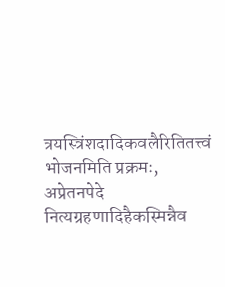त्रयस्त्रिंशदादिकवलैरितितत्त्वं भोजनमिति प्रक्रमः, अप्रेतनपेदे नित्यग्रहणादिहैकस्मिन्नैव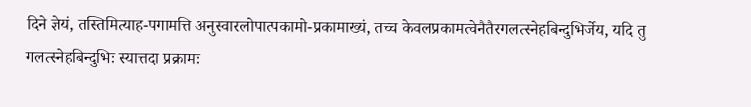दिने ज्ञेयं, तस्तिमित्याह-पगामत्ति अनुस्वारलोपात्पकामो-प्रकामाख्यं, तच्च केवलप्रकामत्वेनैतैरगलत्स्नेहबिन्दुभिर्जेय, यदि तु गलत्स्नेहबिन्दुभिः स्यात्तदा प्रक्रामः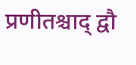प्रणीतश्चाद् द्वौ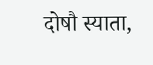दोषौ स्याता,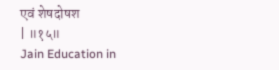एवं शेषदोषश
| ॥१५॥
Jain Education in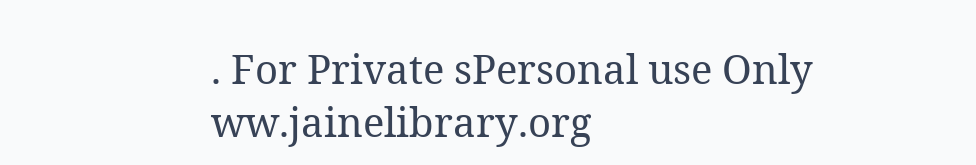. For Private sPersonal use Only
ww.jainelibrary.org